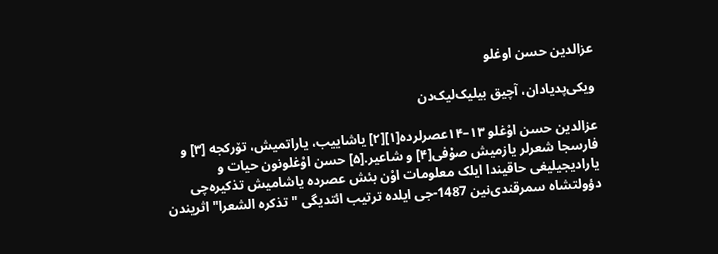عزالدین حسن‌ اوغلو

ویکی‌پدیادان، آچیق بیلیک‌لیک‌دن

عزالدین حسن اوْغلو ۱۳–۱۴عصرلرده[۱][۲] ياشايیب، ياراتمیش، تۆرکجه [۳] و فارسجا شعرلر يازمیش صۇفی[۴] و شاعیر.[۵] حسن اوْغلونون حیات و يارادیجیلیغی حاقیندا ایلک معلومات اوْن بئش عصرده ياشامیش تذکیره‌چی دؤولتشاه سمرقندی‌نین 1487-جی ایلده ترتیب ائتدیگی "تذکره الشعرا" اثریندن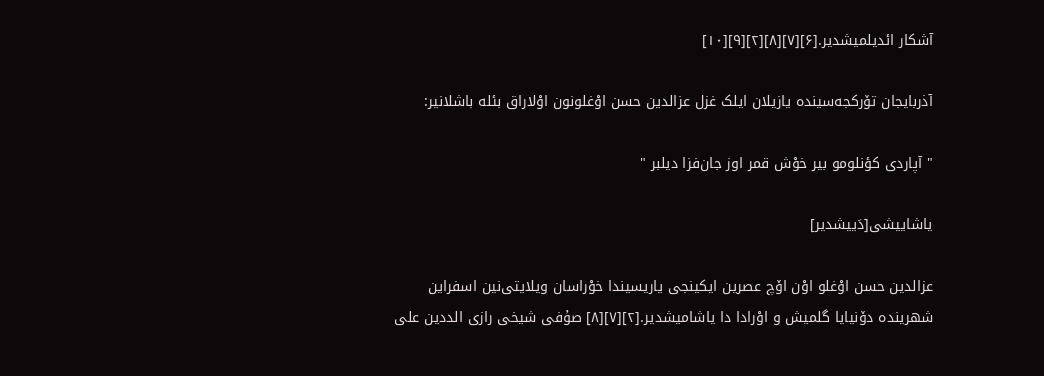آشکار ائدیلمیشدیر.[۶][۷][۸][۲][۹][۱۰]

آذربایجان تۆرکجه‌سینده یازیلان ایلک غزل عزالدین حسن اوْغلونون اوْلاراق بئله باشلانیر:

" آپاردی کؤنلومو بیر خوْش قمر اوز جان‌فزا دیلبر "

یاشاییشی[دَییشدیر]

عزالدین حسن اوْغلو اوْن اۆچ عصرین ایکینجی یاریسیندا خوْراسان ویلایتی‌نین اسفراین شهرینده دۆنیایا گلمیش و اوْرادا دا یاشامیشدیر.[۲][۷][۸] صۇفی شیخی رازی الددین علی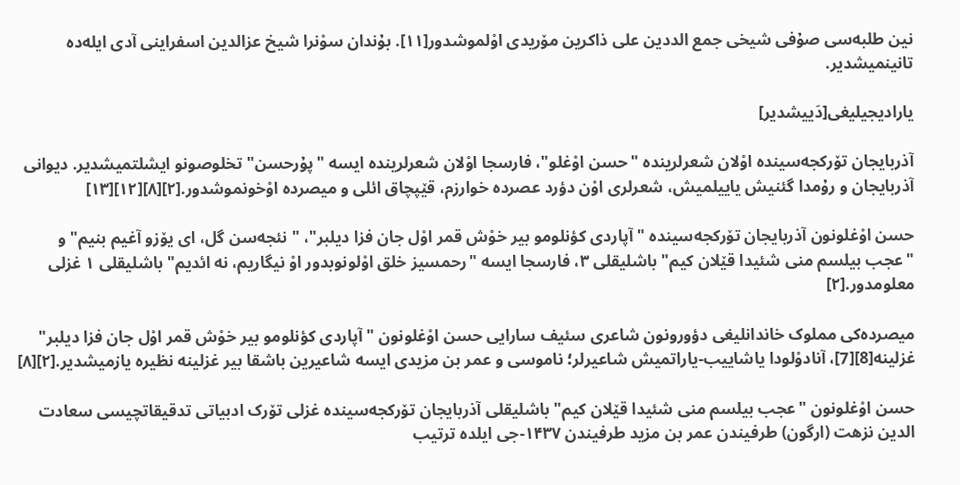نین طلبه‌سی صۇفی شیخی جمع الددین علی ذاکرین مۆریدی اوْلموشدور[۱۱]. بۇندان سوْنرا شیخ عزالدین اسفراینی آدی ایله‌ده تانینمیشدیر.

یارادیجیلیغی[دَییشدیر]

آذربایجان تۆرکجه‌سینده اوْلان شعرلرینده "حسن اوْغلو"، فارسجا اوْلان شعرلرینده ایسه "پۇرحسن" تخلوصونو ایشلتمیشدیر. دیوانی آذربایجان و رۇمدا گئنیش یاییلمیش، شعرلری اوْن دؤرد عصرده خوارزم، قێپچاق ائلی و میصرده اوْخونموشدور.[۲][۸][۱۲][۱۳]

حسن اوْغلونون آذربایجان تۆرکجه‌سینده "آپاردی کؤنلومو بیر خوْش قمر اوْل جان فزا دیلبر"، "نئجه‌سن گل، ای یۆزو آغیم بنیم" و "عجب بیلسم منی شئیدا قێلان کیم" باشلیقلی ۳، فارسجا ایسه "رحمسیز خلق اوْلونوبدور اوْ نیگاریم، نه ائدیم" باشلیقلی ۱ غزلی معلومدور.[۲]

میصرده‌کی مملوک خاندانلیغی دؤورونون شاعری سئیف سارایی حسن اوْغلونون "آپاردی کؤنلومو بیر خوْش قمر اوْل جان فزا دیلبر" غزلینه[8][7]، آنادوْلودا یاشاییب-یاراتمیش شاعیرلر؛ ناموسی و عمر بن مزیدی ایسه شاعیرین باشقا بیر غزلینه نظیره یازمیشدیر.[۲][۸]

حسن اوْغلونون "عجب بیلسم منی شئیدا قێلان کیم" باشلیقلی آذربایجان تۆرکجه‌سینده غزلی تۆرک ادبیاتی تدقیقاتچیسی سعادت الدین نزهت (ارگون) طرفیندن عمر بن مزید طرفیندن ۱۴۳۷-جی ایلده ترتیب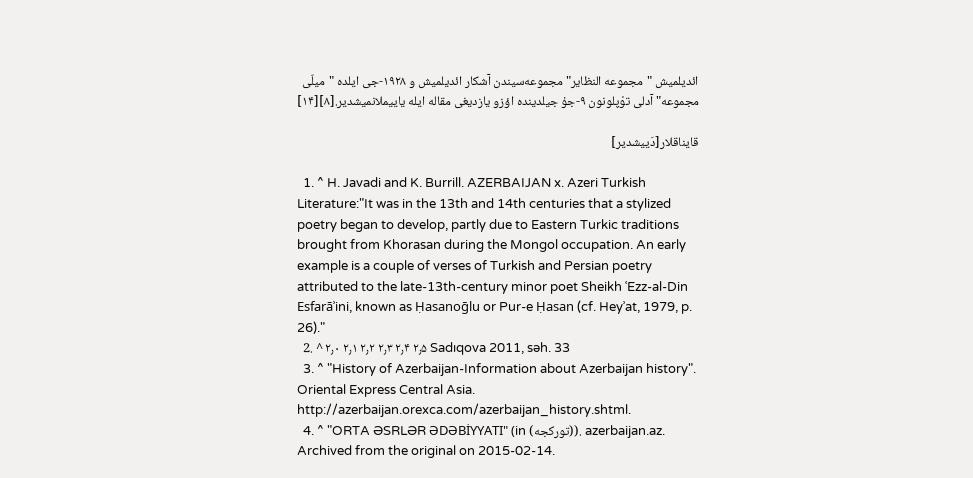ائدیلمیش "مجموعه النظایر" مجموعه‌سیندن آشکار ائدیلمیش و ۱۹۲۸-جی ایلده "میلّی مجموعه" آدلی توْپلونون ۹-جۇ جیلدینده اؤزو یازدیغی مقاله ایله یاییملانمیشدیر.[۸][۱۴]

قایناقلار[دَییشدیر]

  1. ^ H. Javadi and K. Burrill. AZERBAIJAN x. Azeri Turkish Literature:"It was in the 13th and 14th centuries that a stylized poetry began to develop, partly due to Eastern Turkic traditions brought from Khorasan during the Mongol occupation. An early example is a couple of verses of Turkish and Persian poetry attributed to the late-13th-century minor poet Sheikh ʿEzz-al-Din Esfarāʾini, known as Ḥasanoḡlu or Pur-e Ḥasan (cf. Heyʾat, 1979, p. 26)."
  2. ^ ۲٫۰ ۲٫۱ ۲٫۲ ۲٫۳ ۲٫۴ ۲٫۵ Sadıqova 2011, səh. 33
  3. ^ "History of Azerbaijan-Information about Azerbaijan history". Oriental Express Central Asia. http://azerbaijan.orexca.com/azerbaijan_history.shtml.
  4. ^ "ORTA ƏSRLƏR ƏDƏBİYYATI" (in (تورکجه)). azerbaijan.az. Archived from the original on 2015-02-14.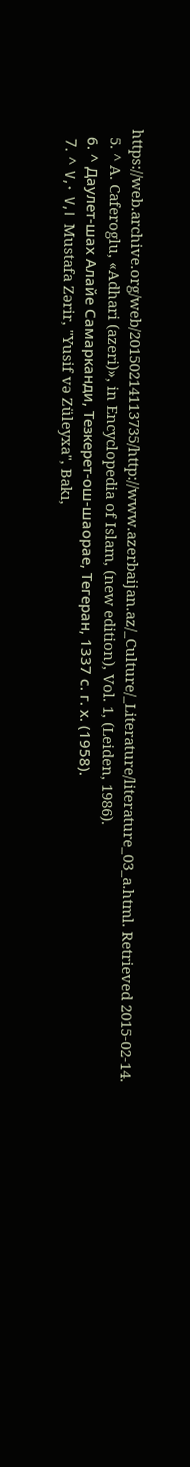https://web.archive.org/web/20150214113735/http://www.azerbaijan.az/_Culture/_Literature/literature_03_a.html. Retrieved 2015-02-14.
  5. ^ A. Caferoglu, «Adhari (azeri)», in Encyclopedia of Islam, (new edition), Vol. 1, (Leiden, 1986).
  6. ^ Даулет-шах Алайе Самарканди, Тезкерет-ош-шаорае, Тегеран, 1337 с. г. х. (1958).
  7. ^ ۷٫۰ ۷٫۱ Mustafa Zərir, "Yusif və Züleyxa", Bakı,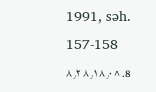1991, səh. 157-158
  8. ^ ۸٫۰ ۸٫۱ ۸٫۲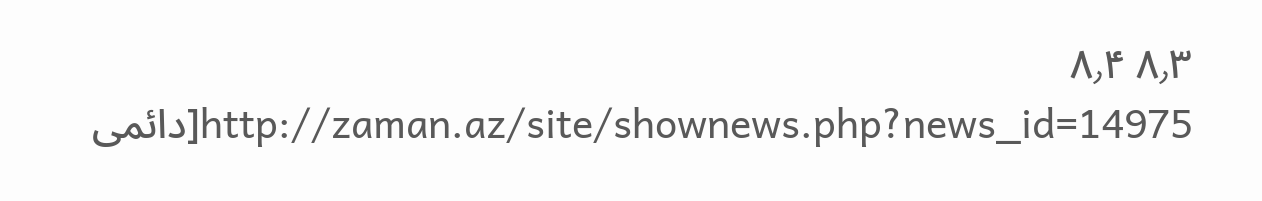۸٫۳ ۸٫۴ http://zaman.az/site/shownews.php?news_id=14975[دائمی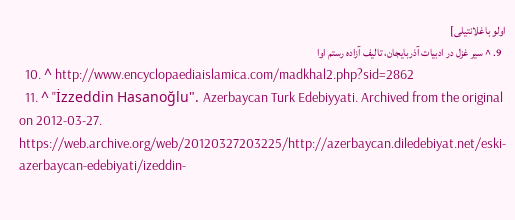اولو باغلانتیلی]
  9. ^ سیر غزل در ادبیات آذربایجان، تالیف آزاده رستم اوا
  10. ^ http://www.encyclopaediaislamica.com/madkhal2.php?sid=2862
  11. ^ "İzzeddin Hasanoğlu". Azerbaycan Turk Edebiyyati. Archived from the original on 2012-03-27. https://web.archive.org/web/20120327203225/http://azerbaycan.diledebiyat.net/eski-azerbaycan-edebiyati/izeddin-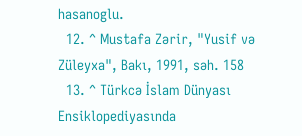hasanoglu.
  12. ^ Mustafa Zərir, "Yusif və Züleyxa", Bakı, 1991, səh. 158
  13. ^ Türkcə İslam Dünyası Ensiklopediyasında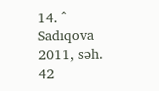14. ^ Sadıqova 2011, səh. 42